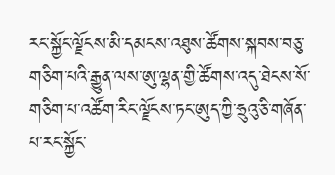རང་སྐྱོང་ལྗོངས་མི་དམངས་འཐུས་ཚོགས་སྐབས་བཅུ་གཅིག་པའི་རྒྱུན་ལས་ཨུ་ལྷན་གྱི་ཚོགས་འདུ་ཐེངས་སོ་གཅིག་པ་འཚོག་རིང་ལྗོངས་ཏང་ཨུད་ཀྱི་ཧྲུའུ་ཅི་གཞོན་པ་རང་སྐྱོང་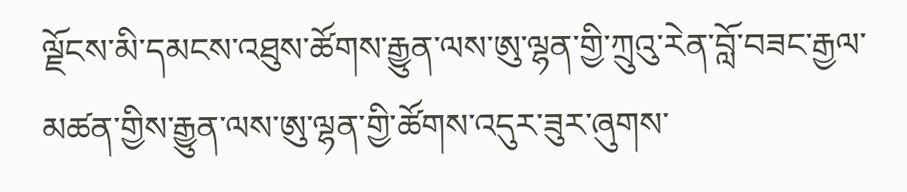ལྗོངས་མི་དམངས་འཐུས་ཚོགས་རྒྱུན་ལས་ཨུ་ལྷན་གྱི་ཀྲུའུ་རེན་བློ་བཟང་རྒྱལ་མཚན་གྱིས་རྒྱུན་ལས་ཨུ་ལྷན་གྱི་ཚོགས་འདུར་ཟུར་ཞུགས་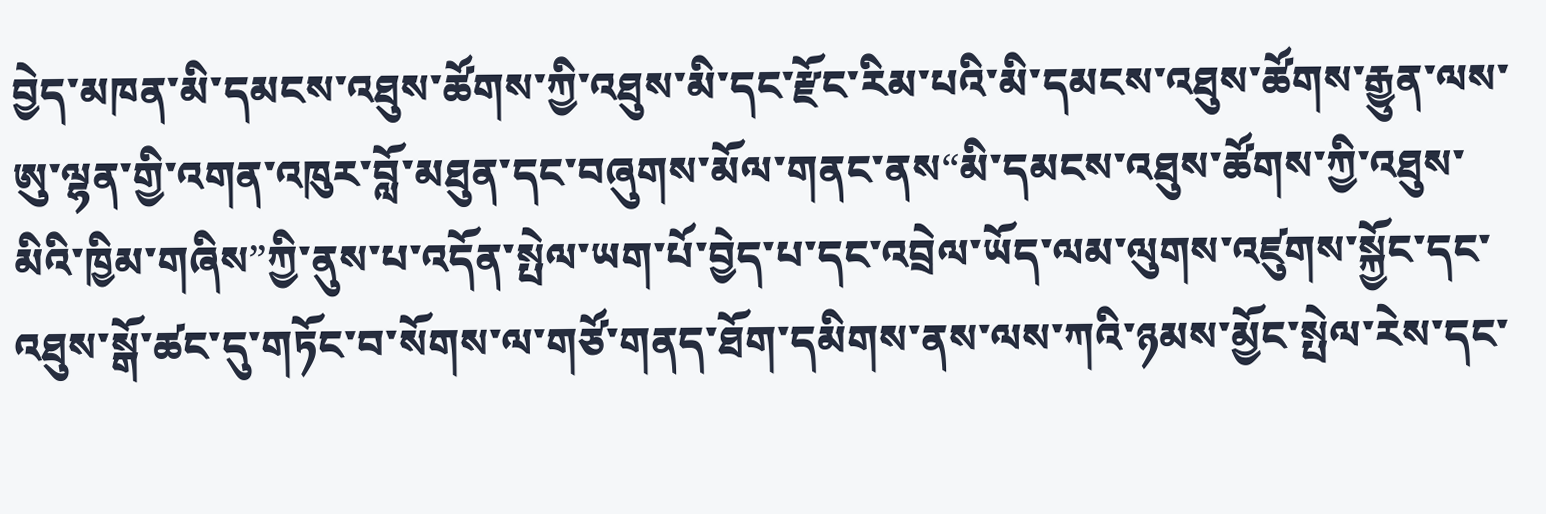བྱེད་མཁན་མི་དམངས་འཐུས་ཚོགས་ཀྱི་འཐུས་མི་དང་རྫོང་རིམ་པའི་མི་དམངས་འཐུས་ཚོགས་རྒྱུན་ལས་ཨུ་ལྷན་གྱི་འགན་འཁུར་བློ་མཐུན་དང་བཞུགས་མོལ་གནང་ནས“མི་དམངས་འཐུས་ཚོགས་ཀྱི་འཐུས་མིའི་ཁྱིམ་གཞིས”ཀྱི་ནུས་པ་འདོན་སྤེལ་ཡག་པོ་བྱེད་པ་དང་འབྲེལ་ཡོད་ལམ་ལུགས་འཛུགས་སྐྱོང་དང་འཐུས་སྒོ་ཚང་དུ་གཏོང་བ་སོགས་ལ་གཙོ་གནད་ཐོག་དམིགས་ནས་ལས་ཀའི་ཉམས་མྱོང་སྤེལ་རེས་དང་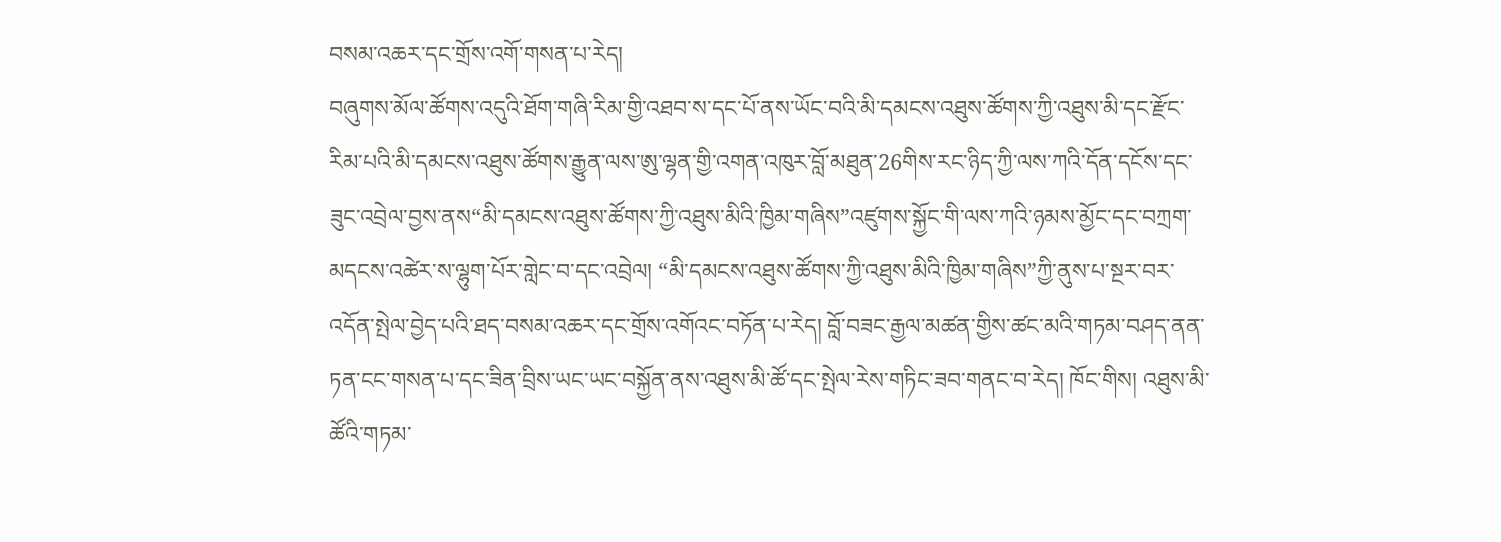བསམ་འཆར་དང་གྲོས་འགོ་གསན་པ་རེད།
བཞུགས་མོལ་ཚོགས་འདུའི་ཐོག་གཞི་རིམ་གྱི་འཐབ་ས་དང་པོ་ནས་ཡོང་བའི་མི་དམངས་འཐུས་ཚོགས་ཀྱི་འཐུས་མི་དང་རྫོང་རིམ་པའི་མི་དམངས་འཐུས་ཚོགས་རྒྱུན་ལས་ཨུ་ལྷན་གྱི་འགན་འཁུར་བློ་མཐུན་26གིས་རང་ཉིད་ཀྱི་ལས་ཀའི་དོན་དངོས་དང་ཟུང་འབྲེལ་བྱས་ནས“མི་དམངས་འཐུས་ཚོགས་ཀྱི་འཐུས་མིའི་ཁྱིམ་གཞིས”འཛུགས་སྐྱོང་གི་ལས་ཀའི་ཉམས་མྱོང་དང་བཀྲག་མདངས་འཚེར་ས་ལྷུག་པོར་གླེང་བ་དང་འབྲེལ། “མི་དམངས་འཐུས་ཚོགས་ཀྱི་འཐུས་མིའི་ཁྱིམ་གཞིས”ཀྱི་ནུས་པ་སྔར་བར་འདོན་སྤེལ་བྱེད་པའི་ཐད་བསམ་འཆར་དང་གྲོས་འགོའང་བཏོན་པ་རེད། བློ་བཟང་རྒྱལ་མཚན་གྱིས་ཚང་མའི་གཏམ་བཤད་ནན་ཏན་ངང་གསན་པ་དང་ཟིན་བྲིས་ཡང་ཡང་བསྐྱོན་ནས་འཐུས་མི་ཚོ་དང་སྤེལ་རེས་གཏིང་ཟབ་གནང་བ་རེད། ཁོང་གིས། འཐུས་མི་ཚོའི་གཏམ་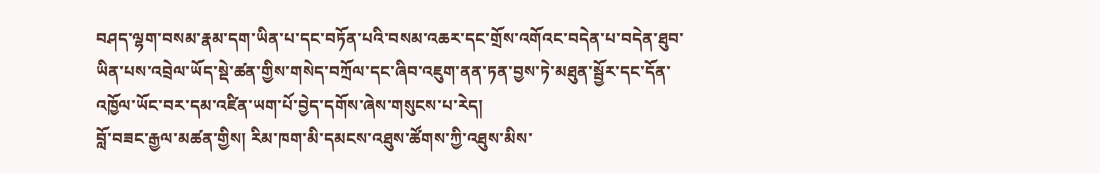བཤད་ལྷག་བསམ་རྣམ་དག་ཡིན་པ་དང་བཏོན་པའི་བསམ་འཆར་དང་གྲོས་འགོའང་བདེན་པ་བདེན་ཐུབ་ཡིན་པས་འབྲེལ་ཡོད་སྡེ་ཚན་གྱིས་གསེད་བཀྲོལ་དང་ཞིབ་འཇུག་ནན་ཏན་བྱས་ཏེ་མཐུན་སྦྱོར་དང་དོན་འཁྱོལ་ཡོང་བར་དམ་འཛིན་ཡག་པོ་བྱེད་དགོས་ཞེས་གསུངས་པ་རེད།
བློ་བཟང་རྒྱལ་མཚན་གྱིས། རིམ་ཁག་མི་དམངས་འཐུས་ཚོགས་ཀྱི་འཐུས་མིས་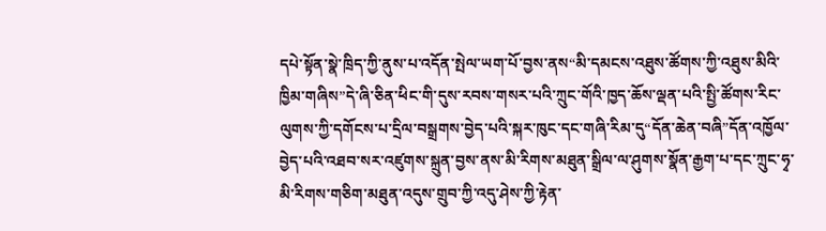དཔེ་སྟོན་སྣེ་ཁྲིད་ཀྱི་ནུས་པ་འདོན་སྤེལ་ཡག་པོ་བྱས་ནས“མི་དམངས་འཐུས་ཚོགས་ཀྱི་འཐུས་མིའི་ཁྱིམ་གཞིས”དེ་ཞི་ཅིན་ཕིང་གི་དུས་རབས་གསར་པའི་ཀྲུང་གོའི་ཁྱད་ཆོས་ལྡན་པའི་སྤྱི་ཚོགས་རིང་ལུགས་ཀྱི་དགོངས་པ་དྲིལ་བསྒྲགས་བྱེད་པའི་སྐར་ཁུང་དང་གཞི་རིམ་དུ“དོན་ཆེན་བཞི”དོན་འཁྱོལ་བྱེད་པའི་འཐབ་སར་འཛུགས་སྐྲུན་བྱས་ནས་མི་རིགས་མཐུན་སྒྲིལ་ལ་ཤུགས་སྣོན་རྒྱག་པ་དང་ཀྲུང་ཧྭ་མི་རིགས་གཅིག་མཐུན་འདུས་གྲུབ་ཀྱི་འདུ་ཤེས་ཀྱི་རྟེན་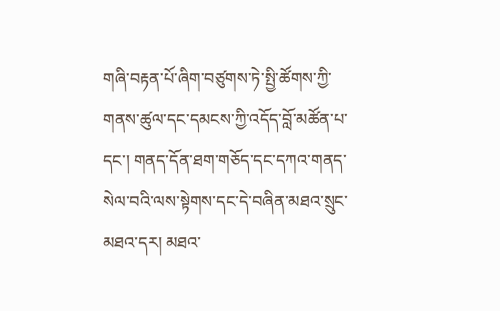གཞི་བརྟན་པོ་ཞིག་བཙུགས་ཏེ་སྤྱི་ཚོགས་ཀྱི་གནས་ཚུལ་དང་དམངས་ཀྱི་འདོད་བློ་མཚོན་པ་དང་། གནད་དོན་ཐག་གཅོད་དང་དཀའ་གནད་སེལ་བའི་ལས་སྟེགས་དང་དེ་བཞིན་མཐའ་སྲུང་མཐའ་དར། མཐའ་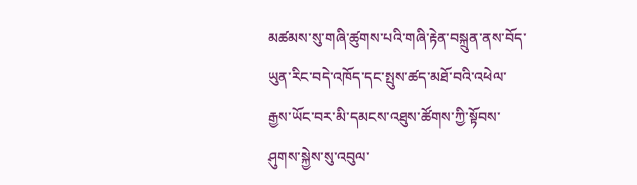མཚམས་སུ་གཞི་ཚུགས་པའི་གཞི་རྟེན་བསྐྲུན་ནས་བོད་ཡུན་རིང་བདེ་འཁོད་དང་སྤུས་ཚད་མཐོ་བའི་འཕེལ་རྒྱས་ཡོང་བར་མི་དམངས་འཐུས་ཚོགས་ཀྱི་སྟོབས་ཤུགས་སྐྱེས་སུ་འབུལ་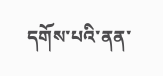དགོས་པའི་ནན་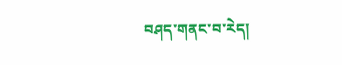བཤད་གནང་བ་རེད།